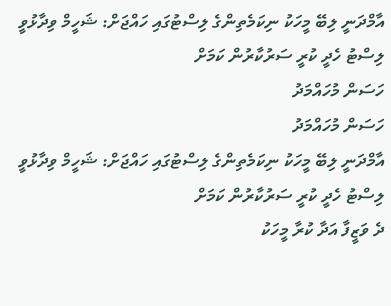އާމްދަނީ ލިބޭ މީހަކު ނިކަމެތިންގެ ލިސްޓުގައި ހައްޖަށް: ޝަހީމް ވިދާޅުވީ ލިސްޓު ހެދީ ކުރީ ސަރުކާރުން ކަމަށް
ހަސަން މުހައްމަދު
ހަސަން މުހައްމަދު
އާމްދަނީ ލިބޭ މީހަކު ނިކަމެތިންގެ ލިސްޓުގައި ހައްޖަށް: ޝަހީމް ވިދާޅުވީ ލިސްޓު ހެދީ ކުރީ ސަރުކާރުން ކަމަށް
ދެ ވަޒީފާ އަދާ ކުރާ މީހަކު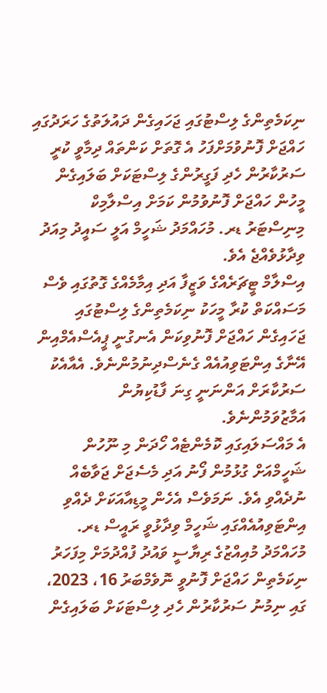ނިކަމެތިންގެ ލިސްޓުގައި ޖަހައިގެން ދައުލަތުގެ ހަރަދުގައި ހައްޖަށް ފޮނުވުމަށްފަހު އެ ގޮތަށް ކަންތައް ދިމާވީ ކުރީ ސަރުކާރުން ހެދި ފަގީރުންގެ ލިސްޓަކަށް ބަލައިގެން މީހުން ހައްޖަށް ފޮނުވުމުން ކަމަށް އިސްލާމިކް މިނިސްޓަރު ޑރ. މުހައްމަދު ޝަހީމް އަލީ ސައީދު މިއަދު ވިދާޅުވެއްޖެ އެވެ.
އިސްލާމް ޓީޗަރެއްގެ ވަޒީފާ އަދި އިމާމެއްގެ ގޮތުގައި ވެސް މަސައްކަތް ކުރާ މީހަކު ނިކަމެތިންގެ ލިސްޓުގައި ޖަހައިގެން ހައްޖަށް ފޮނުވިކަން އެނގުނީ ޕީއެސްއެމްއިން އޭނާގެ އިންޓަވިއުއެއް ގެނެސްދިނުމުންނެވެ. އެއާއެކު ސަރުކާރަށް އަންނަނީ ގިނަ ފާޑުކިޔުން އަމާޒުވަމުންނެވެ.
އެ މައްސަލައިގައި ކޮމެންޓެއް ހޯދަން މި ނޫހުން ޝަހީމްއަށް ގުޅުމުން ފޯނު އަދި މެސެޖަށް ޖަވާބެއް ނުދެއްވި އެވެ. ނަމަވެސް އެހެން މީޑިއާއަކަށް ދެއްވި އިންޓަވިއުއެއްގައި ޝަހީމް ވިދާޅުވީ ރައީސް ޑރ. މުހައްމަދު މުއިއްޒުގެ ރިޔާސީ ވައުދު ފުއްދުމަށް މިފަހަރު ނިކަމެތިން ހައްޖަށް ފޮނުވީ ނޮވެމްބަރު 16، 2023، ގައި ނިމުނު ސަރުކާރުން ހެދި ލިސްޓަކަށް ބަލައިގެން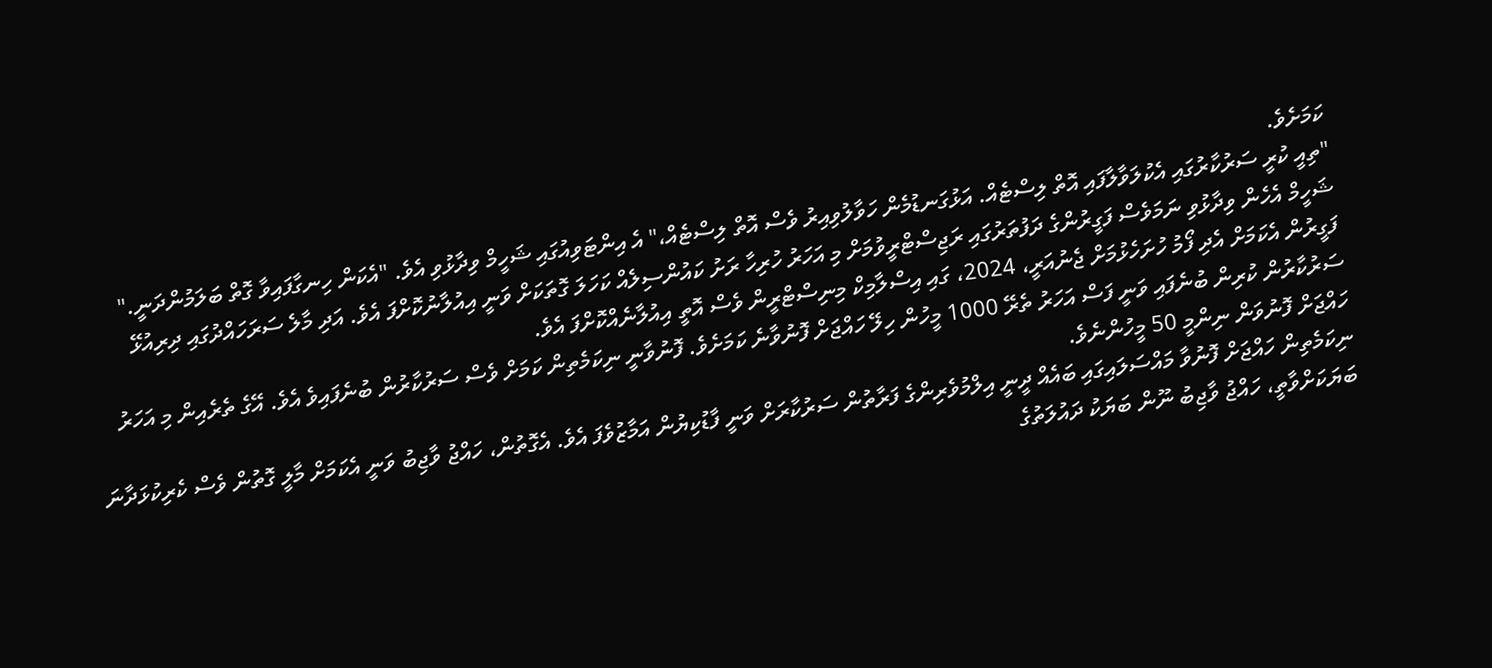ކަމަށެވެ.
"ތިއީ ކުރީ ސަރުކާރުގައި އެކުލަވާލާފައި އޮތް ލިސްޓެއް. އަޅުގަނޑުމެން ހަވާލުވިއިރު ވެސް އޮތް ލިސްޓެއް،" އެ އިންޓަވިއުގައި ޝަހީމް ވިދާޅުވި އެވެ. "އެކަން ހިނގާފައިވާ ގޮތް ބަލަމުންދަނީ."
ޝަހީމް އެހެން ވިދާޅުވި ނަމަވެސް ފަގީރުންގެ ދަފުތަރުގައި ރަޖިސްޓްރީވުމަށް މި އަހަރު ހުރިހާ ރަށު ކައުންސިލެއް ކަހަލަ ގޮތަކަށް ވަނީ އިއުލާނުކޮށްފަ އެވެ. އަދި މާލެ ސަރަހައްދުގައި ދިރިއުޅޭ ފަގީރުން އެކަމަށް އެދި ފޯމު ހުށަހެޅުމަށް ޖެނުއަރީ، 2024، ގައި އިސްލާމިކް މިނިސްޓްރީން ވެސް އޮތީ އިއުލާނެއްކޮށްފަ އެވެ.
ސަރުކާރުން ކުރިން ބުނެފައި ވަނީ ފަސް އަހަރު ތެރޭ 1000 މީހުން ހިލޭ ހައްޖަށް ފޮނުވާނެ ކަމަށެވެ. ފޮނުވާނީ ނިކަމެތިން ކަމަށް ވެސް ސަރުކާރުން ބުނެފައިވެ އެވެ. އޭގެ ތެރެއިން މި އަހަރު ހައްޖަށް ފޮނުވަން ނިންމީ 50 މީހުންނެވެ.
ނިކަމެތިން ހައްޖަށް ފޮނުވާ މައްސަލައިގައި ބައެއް ދީނީ އިލްމުވެރިންގެ ފަރާތުން ސަރުކާރަށް ވަނީ ފާޑުކިޔުން އަމާޒުވެފަ އެވެ. އެގޮތުން، ހައްޖު ވާޖިބު ވަނީ އެކަމަށް މާލީ ގޮތުން ވެސް ކެރިކުޅަދާނަ ބަޔަކަށްވާތީ، ހައްޖު ވާޖިބު ނޫން ބަޔަކު ދައުލަތުގެ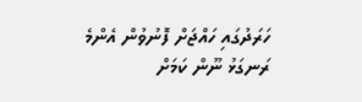ހަރަދުގައި ހައްޖަށް ފޮނުވުން އެންމެ ރަނގަޅު ނޫން ކަމަށް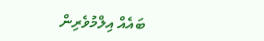ބައެއް އިލްމުވެރިން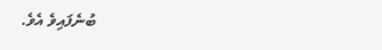ބުނެފައިވެ އެވެ.